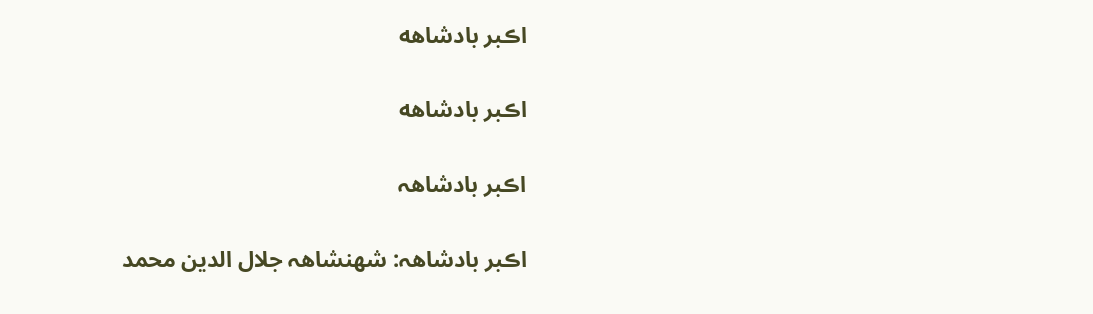اڪبر بادشاهه

اڪبر بادشاهه

اڪبر بادشاھہ

اڪبر بادشاھہ: شهنشاھہ جلال الدين محمد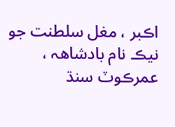اڪبر ، مغل سلطنت جو نيڪ نام بادشاھہ ، عمرڪوٽ سنڌ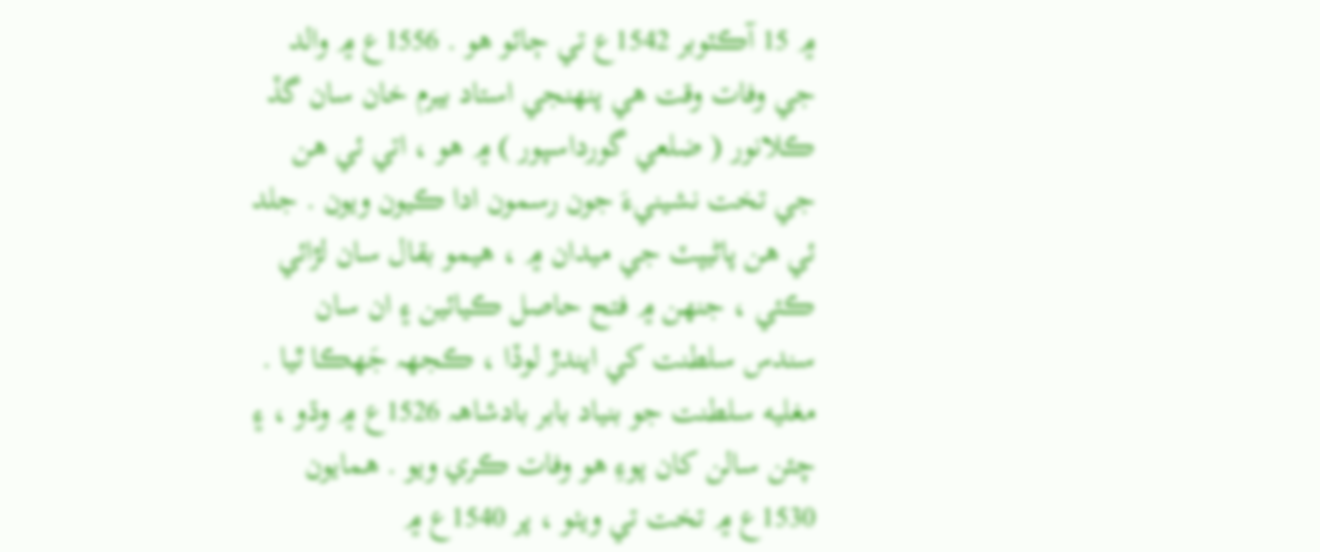۾ 15 آڪٽوبر 1542ع تي ڄائو هو . 1556ع ۾ والد جي وفات وقت هي پنھنجي استاد بيرم خان سان گڏ ڪلانور ( ضلعي گورداسپور ) ۾ هو ، اتي ئي هن جي تخت نشينيءَ جون رسمون ادا ڪيون ويون . جلد ئي هن پاڻيپٽ جي ميدان ۾ ، هيمو بقال سان لڙائي ڪئي ، جنهن ۾ فتح حاصل ڪيائين ۽ ان سان سندس سلطنت کي ايندڙ لوڏا ، ڪجهہ جَهڪا ٿيا .
مغليه سلطنت جو بنياد بابر بادشاھہ 1526ع ۾ وڌو ، ۽ چئن سالن کان پوءِ هو وفات ڪري ويو . همايون 1530ع ۾ تخت تي ويٺو ، پر 1540ع ۾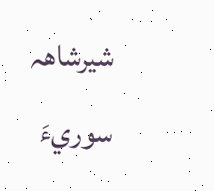شيرشاھہ سوريءَ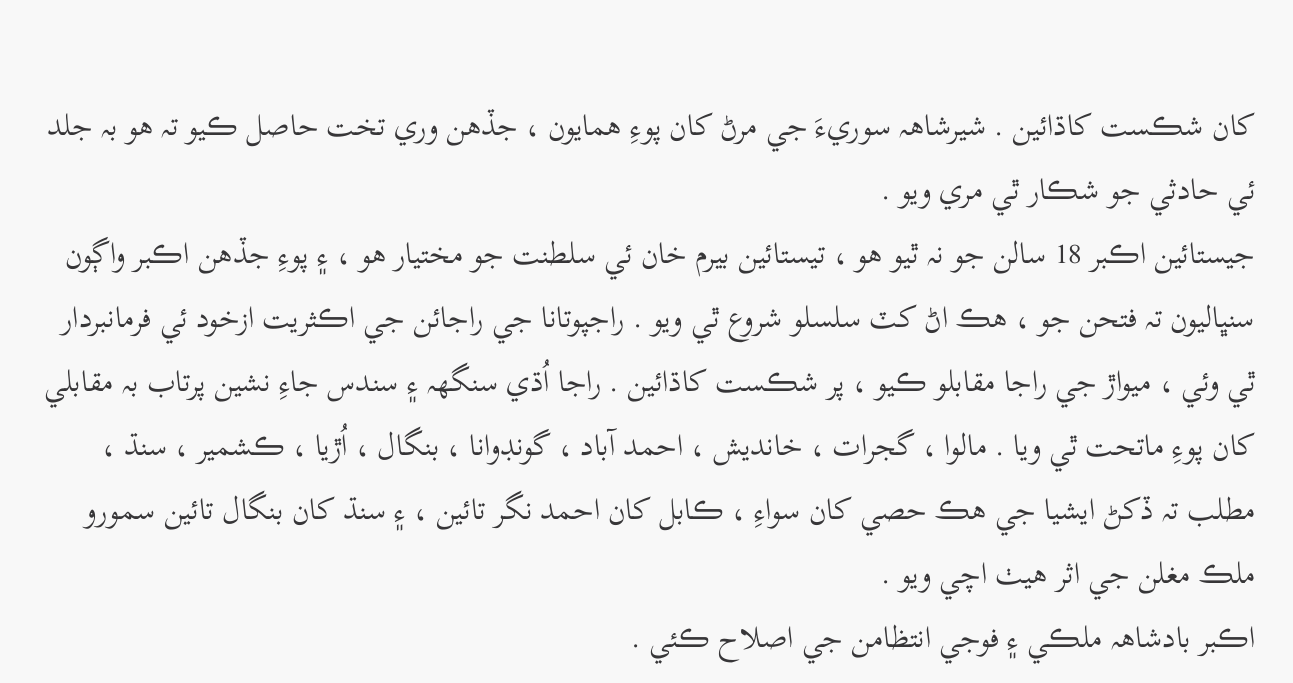کان شڪست کاڌائين . شيرشاھہ سوريءَ جي مرڻ کان پوءِ همايون ، جڏهن وري تخت حاصل ڪيو تہ هو بہ جلد ئي حادثي جو شڪار ٿي مري ويو .
جيستائين اڪبر 18 سالن جو نہ ٿيو هو ، تيستائين بيرم خان ئي سلطنت جو مختيار هو ، ۽ پوءِ جڏهن اڪبر واڳون سنڀاليون تہ فتحن جو ، هڪ اڻ کٽ سلسلو شروع ٿي ويو . راجپوتانا جي راجائن جي اڪثريت ازخود ئي فرمانبردار ٿي وئي ، ميواڙ جي راجا مقابلو ڪيو ، پر شڪست کاڌائين . راجا اُڌي سنگهہ ۽ سندس جاءِ نشين پرتاب بہ مقابلي کان پوءِ ماتحت ٿي ويا . مالوا ، گجرات ، خانديش ، احمد آباد ، گونڊوانا ، بنگال ، اُڙيا ، ڪشمير ، سنڌ ، مطلب تہ ڏکڻ ايشيا جي هڪ حصي کان سواءِ ، ڪابل کان احمد نگر تائين ، ۽ سنڌ کان بنگال تائين سمورو ملڪ مغلن جي اثر هيٺ اچي ويو .
اڪبر بادشاھہ ملڪي ۽ فوجي انتظامن جي اصلاح ڪئي .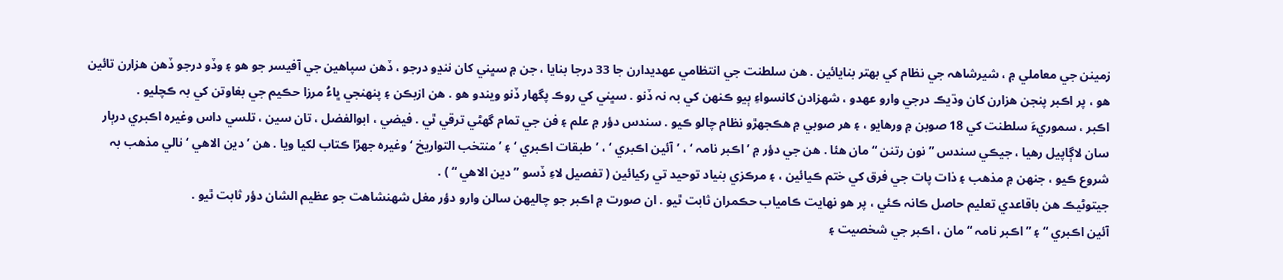زمينن جي معاملي ۾ ، شيرشاھہ جي نظام کي بهتر بنايائين . هن سلطنت جي انتظامي عهديدارن جا 33 درجا بنايا ، جن ۾ سڀني کان ننڍو درجو ، ڏهن سپاهين جي آفيسر جو هو ۽ وڏو درجو ڏهن هزارن تائين هو ، پر اڪبر پنجن هزارن کان وڌيڪ درجي وارو عهدو ، شهزادن کانسواءِ ٻيو ڪنهن کي بہ نہ ڏنو . سڀني کي روڪ پگهار ڏنو ويندو هو . هن ازبڪن ۽ پنھنجي ڀاءُ مرزا حڪيم جي بغاوتن کي بہ ڪچليو .
اڪبر ، سموريءَ سلطنت کي 18 صوبن ۾ ورهايو ، ۽ هر صوبي ۾ هڪجهڙو نظام چالو ڪيو . سندس دؤر ۾ علم ۽ فن جي تمام گهڻي ترقي ٿي . فيضي ، ابوالفضل ، تان سين ، تلسي داس وغيرہ اڪبري درٻار سان لاڳاپيل رهيا ، جيڪي سندس ” نون رتنن “ مان هئا . هن جي دؤر ۾ ’اڪبر نامہ ‘ ، ’آئين اڪبري ‘ ، ’طبقات اڪبري ‘ ۽ ’منتخب التواريخ ‘ وغيرہ جھڙا ڪتاب لکيا ويا . هن ’دين الاهي ‘ نالي مذهب بہ شروع ڪيو ، جنهن ۾ مذهب ۽ ذات پات جي فرق کي ختم ڪيائين ، ۽ مرڪزي بنياد توحيد تي رکيائين ( تفصيل لاءِ ڏسو ” دين الاهي “ ) .
جيتوڻيڪ هن باقاعدي تعليم حاصل ڪانہ ڪئي ، پر هو نهايت ڪامياب حڪمران ثابت ٿيو . ان صورت ۾ اڪبر جو چاليهن سالن وارو دؤر مغل شهنشاهت جو عظيم الشان دؤر ثابت ٿيو .
آئين اڪبري “ ۽ ” اڪبر نامہ “ مان ، اڪبر جي شخصيت ۽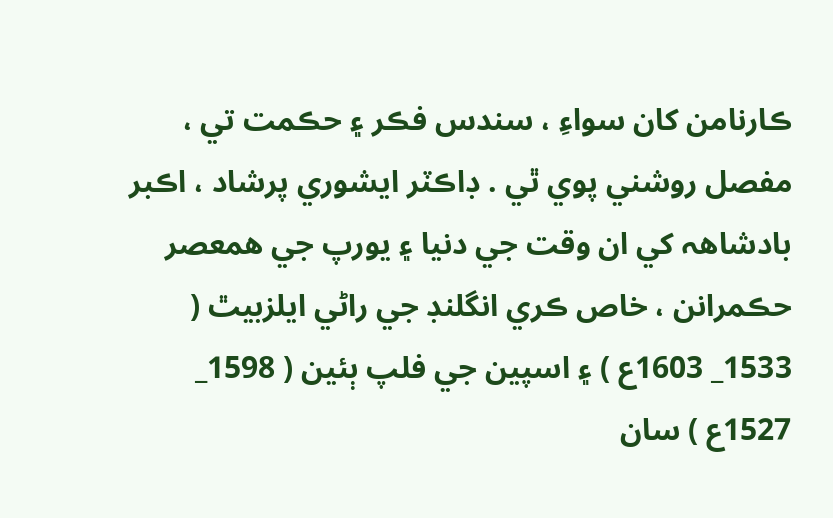ڪارنامن کان سواءِ ، سندس فڪر ۽ حڪمت تي ، مفصل روشني پوي ٿي . ڊاڪٽر ايشوري پرشاد ، اڪبر بادشاھہ کي ان وقت جي دنيا ۽ يورپ جي همعصر حڪمرانن ، خاص ڪري انگلنڊ جي راڻي ايلزبيٿ ( 1533_ 1603ع ) ۽ اسپين جي فلپ ٻئين ( 1598_ 1527ع ) سان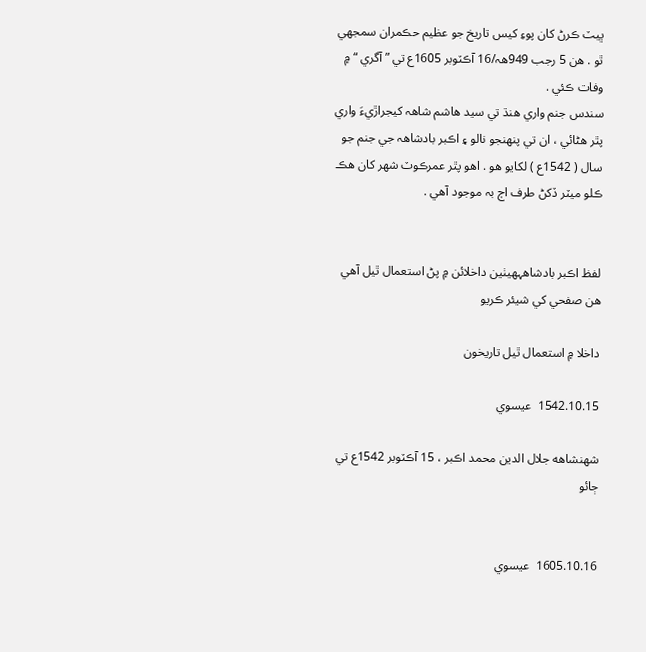ڀيٽ ڪرڻ کان پوءِ کيس تاريخ جو عظيم حڪمران سمجهي ٿو . هن 5 رجب 949ھہ/16 آڪٽوبر 1605ع تي ” آگري “ ۾ وفات ڪئي .
سندس جنم واري هنڌ تي سيد هاشم شاھہ کيجراڙيءَ واري پٿر هڻائي ، ان تي پنهنجو نالو ۽ اڪبر بادشاھہ جي جنم جو سال ( 1542ع ) لکايو هو . اهو پٿر عمرڪوٽ شھر کان هڪ ڪلو ميٽر ڏکڻ طرف اڄ بہ موجود آهي .


لفظ اڪبر بادشاھہھيٺين داخلائن ۾ پڻ استعمال ٿيل آھي
هن صفحي کي شيئر ڪريو

داخلا ۾ استعمال ٿيل تاريخون

1542.10.15  عيسوي

شهنشاهه جلال الدين محمد اڪبر ، 15 آڪٽوبر 1542ع تي ڄائو


1605.10.16  عيسوي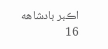اڪبر بادشاهه 16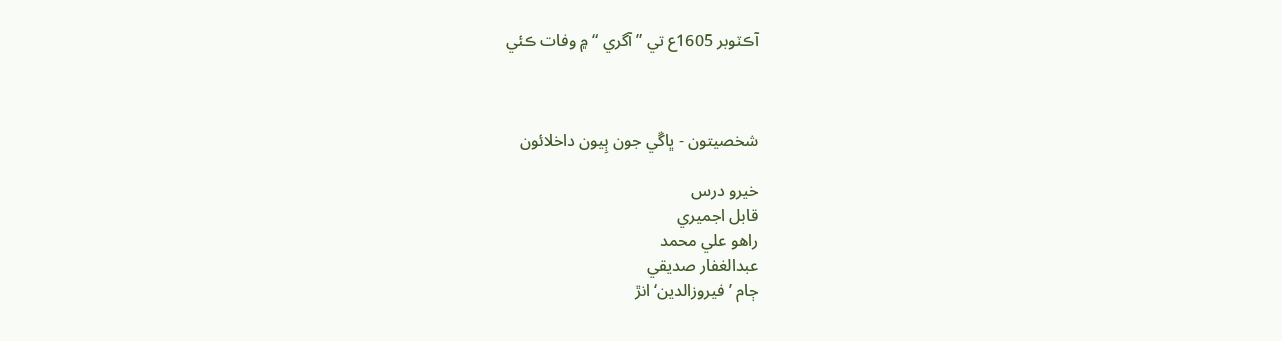آڪٽوبر 1605ع تي ” آگري “ ۾ وفات ڪئي



شخصيتون - ڀاڱي جون ٻِيون داخلائون

خيرو درس
قابل اجميري
راهو علي محمد
عبدالغفار صديقي
ڄام ’فيروزالدين‘ انڙ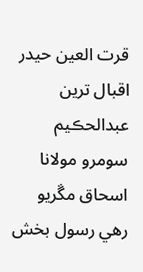قرت العين حيدر
اقبال ترين
عبدالحڪيم سومرو مولانا
اسحاق مڱريو
رهي رسول بخش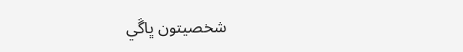شخصيتون ڀاڱي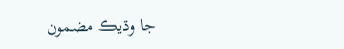جا وڌيڪ مضمون